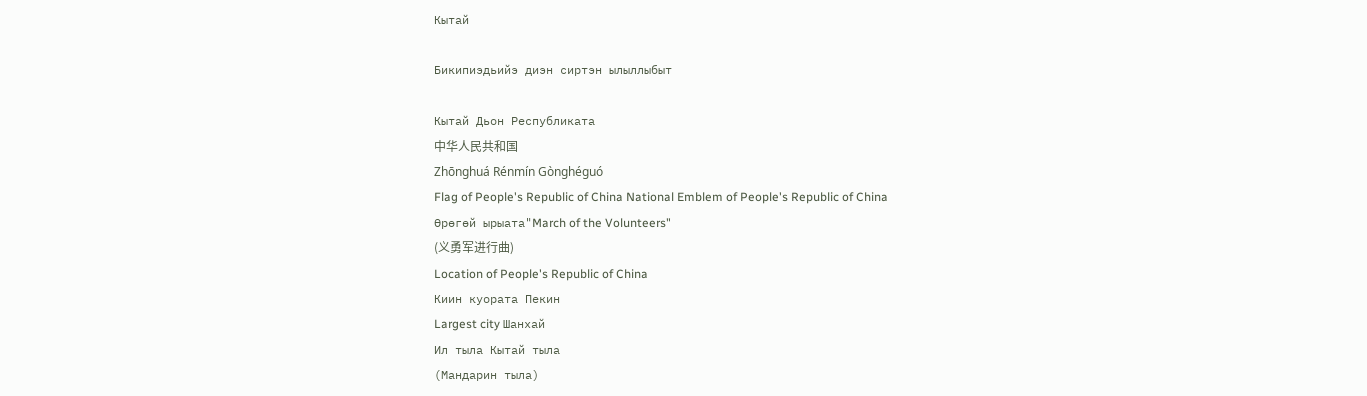Кытай

Бикипиэдьийэ диэн сиртэн ылыллыбыт

Кытай Дьон Республиката
中华人民共和国
Zhōnghuá Rénmín Gònghéguó
Flag of People's Republic of China National Emblem of People's Republic of China
Өрөгөй ырыата"March of the Volunteers"
(义勇军进行曲)
Location of People's Republic of China
Киин куората Пекин
Largest city Шанхай
Ил тыла Кытай тыла
(Мандарин тыла)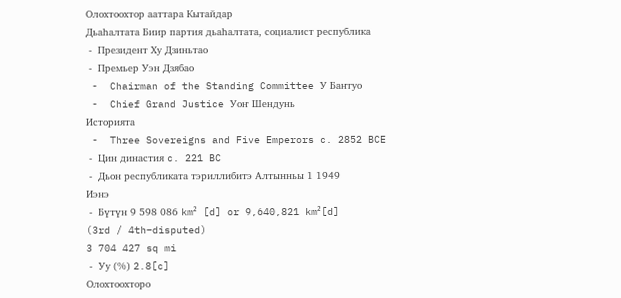Олохтоохтор ааттара Кытайдар
Дьаhалтата Биир партия дьаhалтата, социалист республика
 -  Президент Ху Дзиньтао
 -  Премьер Уэн Дзябао
 -  Chairman of the Standing Committee У Баҥгуо
 -  Chief Grand Justice Уоҥ Шендунь
Историята
 -  Three Sovereigns and Five Emperors c. 2852 BCE
 -  Цин династия c. 221 BC
 -  Дьон республиката тэриллибитэ Алтынньы 1 1949
Иэнэ
 -  Бүтүн 9 598 086 km² [d] or 9,640,821 km²[d]
(3rd / 4th–disputed)
3 704 427 sq mi
 -  Уу (%) 2.8[c]
Олохтоохторо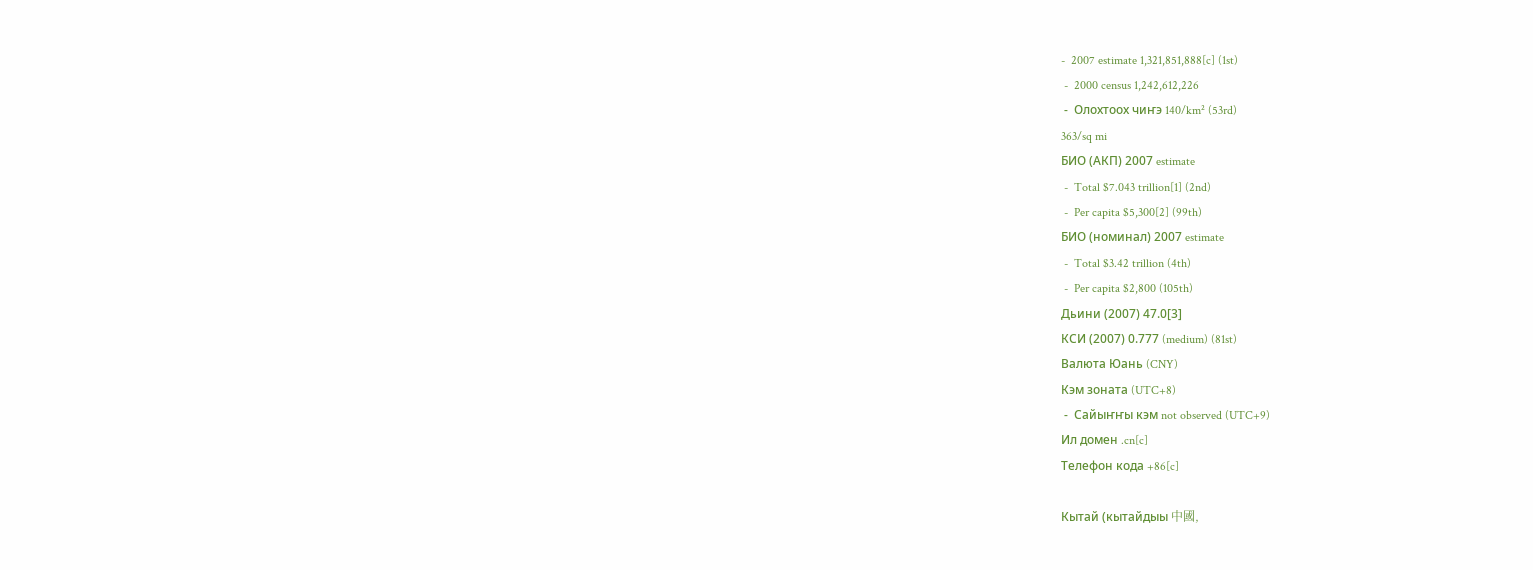-  2007 estimate 1,321,851,888[c] (1st)
 -  2000 census 1,242,612,226
 -  Олохтоох чиҥэ 140/km² (53rd)
363/sq mi
БИО (АКП) 2007 estimate
 -  Total $7.043 trillion[1] (2nd)
 -  Per capita $5,300[2] (99th)
БИО (номинал) 2007 estimate
 -  Total $3.42 trillion (4th)
 -  Per capita $2,800 (105th)
Дьини (2007) 47.0[3]
КСИ (2007) 0.777 (medium) (81st)
Валюта Юань (CNY)
Кэм зоната (UTC+8)
 -  Сайыҥҥы кэм not observed (UTC+9)
Ил домен .cn[c]
Телефон кода +86[c]

Кытай (кытайдыы 中國,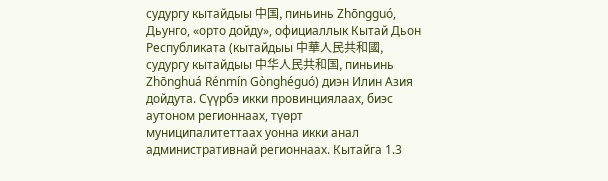судургу кытайдыы 中国, пиньинь Zhōngguó, Дьунго, «орто дойду», официаллык Кытай Дьон Республиката (кытайдыы 中華人民共和國, судургу кытайдыы 中华人民共和国, пиньинь Zhōnghuá Rénmín Gònghéguó) диэн Илин Азия дойдута. Сүүрбэ икки провинциялаах, биэс аутоном регионнаах, түөрт муниципалитеттаах уонна икки анал административнай регионнаах. Кытайга 1.3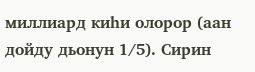миллиард киhи олорор (аан дойду дьонун 1/5). Сирин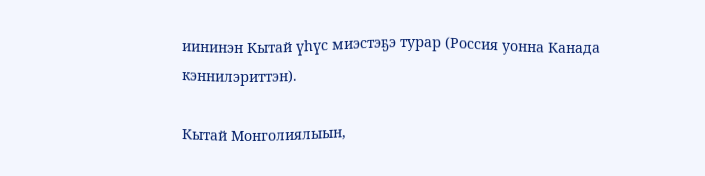иининэн Кытай үһүс миэстэҕэ турар (Россия уонна Канада кэннилэриттэн).

Кытай Монголиялыын,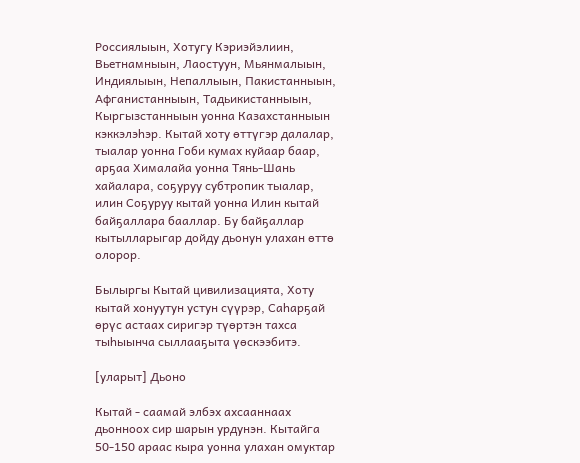Россиялыын, Хотугу Кэриэйэлиин, Вьетнамныын, Лаостуун, Мьянмалыын, Индиялыын, Непаллыын, Пакистанныын, Афганистанныын, Тадьикистанныын, Кыргызстанныын уонна Казахстанныын кэккэлэhэр. Кытай хоту өттүгэр далалар, тыалар уонна Гоби кумах куйаар баар, арҕаа Хималайа уонна Тянь-Шань хайалара, соҕуруу субтропик тыалар, илин Соҕуруу кытай уонна Илин кытай байҕаллара бааллар. Бу байҕаллар кытылларыгар дойду дьонун улахан өттө олорор.

Былыргы Кытай цивилизацията, Хоту кытай хонуутун устун сүүрэр, Саһарҕай өрүс астаах сиригэр түөртэн тахса тыhыынча сыллааҕыта үөскээбитэ.

[уларыт] Дьоно

Кытай - саамай элбэх ахсааннаах дьонноох сир шарын урдунэн. Кытайга 50-150 араас кыра уонна улахан омуктар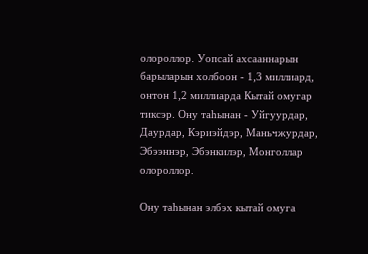олороллор. Уопсай ахсааннарын барыларын холбоон - 1,3 миллиард, онтон 1,2 миллиарда Кытай омугар тиксэр. Ону таhынан - Уйгуурдар, Даурдар, Кэриэйдэр, Маньчжурдар, Эбээннэр, Эбэнкилэр, Монголлар олороллор.

Ону таhынан элбэх кытай омуга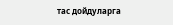тас дойдуларга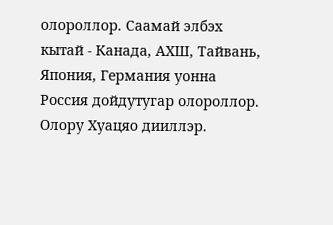олороллор. Саамай элбэх кытай - Канада, АХШ, Тайвань, Япония, Германия уонна Россия дойдутугар олороллор. Олору Хуацяо дииллэр.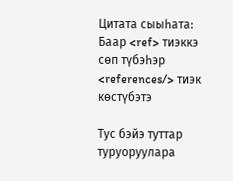Цитата сыыһата: Баар <ref> тиэккэ сөп түбэһэр <references/> тиэк көстүбэтэ

Тус бэйэ туттар туруоруулара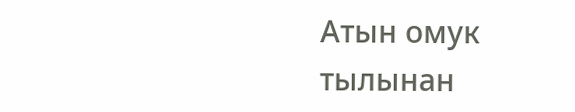Атын омук тылынан